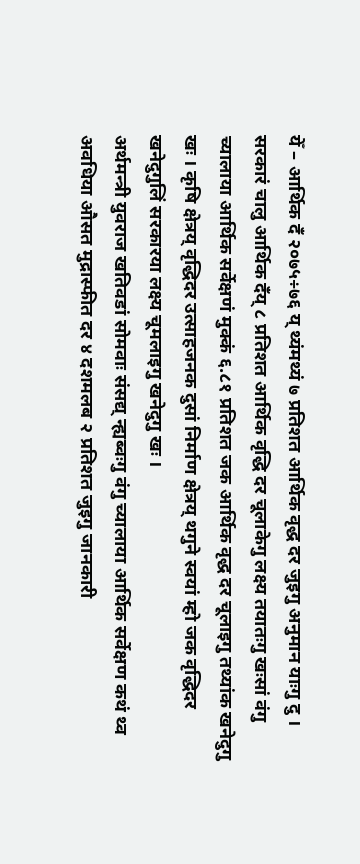येँ – आर्थिक दँ २०७५÷७६ य् थ्यंमथ्यं ७ प्रतिशत आर्थिक वृद्ध दर जुइगु अनुमान याःगु दु । सरकारं चालु आर्थिक दँय् ८ प्रतिशत आर्थिक वृद्धि दर चूलाकेगु लक्ष्य तयातःगु खःसां वंगु च्यालाया आर्थिक सर्वेक्षणं मुक्कं ६.८१ प्रतिशत जक आर्थिक वृद्ध दर चूलाइगु तथ्यांक खनेदुगु खः । कृषि क्षेत्रय् वृद्धिदर उत्साहजनक दुसां निर्माण क्षेत्रय् थगुने स्वयां म्हो जक वृद्धिदर खनेदुगुलिं सरकारया लक्ष्य चूमलाइगु खनेदुगु खः ।
अर्थमन्त्री युवराज खतिवडां सोमवाः संसद्य् न्ह्यब्वःगु वंगु च्यालाया आर्थिक सर्वेक्षण कथं थ्व अवधिया औसत मुद्रास्फीत दर ४ दशमलब २ प्रतिशत जुइगु जानकारी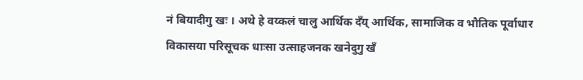नं बियादीगु खः । अथे हे वय्कलं चालु आर्थिक दँय् आर्थिक, सामाजिक व भौतिक पूर्वाधार विकासया परिसूचक धाःसा उत्साहजनक खनेदुगु खँ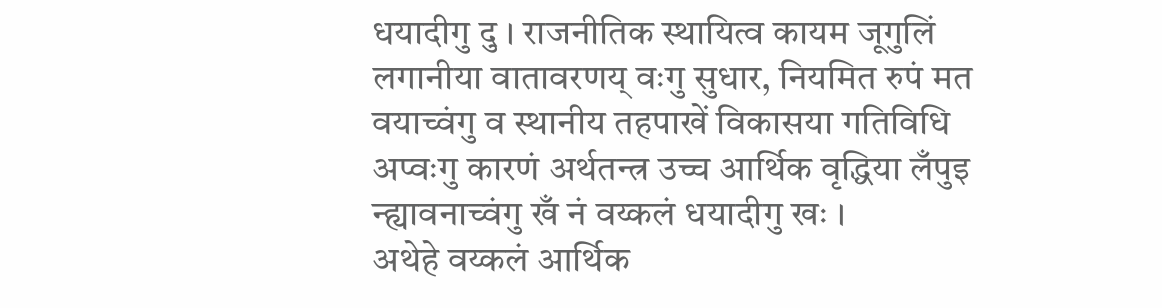धयादीगु दु । राजनीतिक स्थायित्व कायम जूगुलिं लगानीया वातावरणय् वःगु सुधार, नियमित रुपं मत वयाच्वंगु व स्थानीय तहपाखें विकासया गतिविधि अप्वःगु कारणं अर्थतन्त्र उच्च आर्थिक वृद्धिया लँपुइ न्ह्यावनाच्वंगु खँ नं वय्कलं धयादीगु खः ।
अथेहे वय्कलं आर्थिक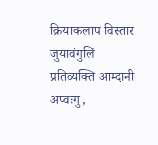क्रियाकलाप विस्तार जुयावंगुलिं प्रतिव्यक्ति आम्दानी अप्वःगु,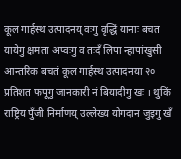कूल गार्हस्थ उत्पादनय् वःगु वृद्धिं यानाः बचत यायेगु क्षमता अप्वःगु व तःदँ लिपा न्हापांखुसी आन्तरिक बचतं कूल गार्हस्थ उत्पादनया २० प्रतिशत फपूगु जानकारी नं बियादीगु खः । थुकिं राष्ट्रिय पुँजी निर्माणय् उल्लेख्य योगदान जुइगु खँ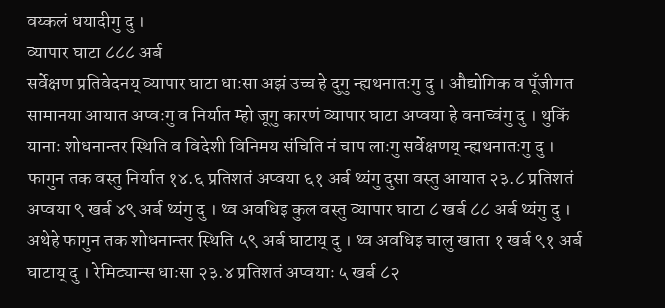वय्कलं धयादीगु दु ।
व्यापार घाटा ८८८ अर्ब
सर्वेक्षण प्रतिवेदनय् व्यापार घाटा धाःसा अझं उच्च हे दुगु न्ह्यथनातःगु दु । औद्योगिक व पूँजीगत सामानया आयात अप्वःगु व निर्यात म्हो जूगु कारणं व्यापार घाटा अप्वया हे वनाच्वंगु दु । थुकिं यानाः शोधनान्तर स्थिति व विदेशी विनिमय संचिति नं चाप लाःगु सर्वेक्षणय् न्ह्यथनातःगु दु । फागुन तक वस्तु निर्यात १४.६ प्रतिशतं अप्वया ६१ अर्ब थ्यंगु दुसा वस्तु आयात २३.८ प्रतिशतं अप्वया ९ खर्ब ४९ अर्ब थ्यंगु दु । थ्व अवधिइ कुल वस्तु व्यापार घाटा ८ खर्ब ८८ अर्ब थ्यंगु दु । अथेहे फागुन तक शोधनान्तर स्थिति ५९ अर्ब घाटाय् दु । थ्व अवधिइ चालु खाता १ खर्ब ९१ अर्ब घाटाय् दु । रेमिट्यान्स धाःसा २३.४ प्रतिशतं अप्वयाः ५ खर्ब ८२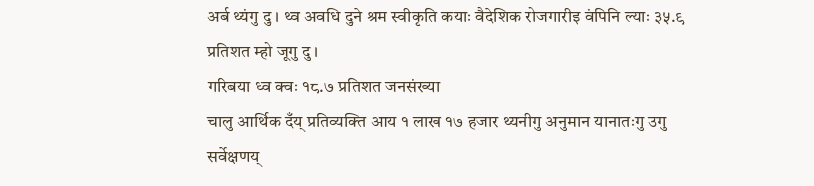अर्ब थ्यंगु दु । थ्व अवधि दुने श्रम स्वीकृति कयाः वैदेशिक रोजगारीइ वंपिनि ल्याः ३५.९ प्रतिशत म्हो जूगु दु ।
गरिबया ध्व क्वः १८.७ प्रतिशत जनसंख्या
चालु आर्थिक दँय् प्रतिव्यक्ति आय १ लाख १७ हजार थ्यनीगु अनुमान यानातःगु उगु सर्वेक्षणय्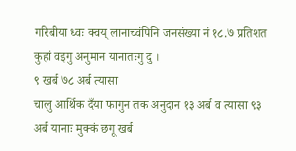गरिबीया ध्वः क्वय् लानाच्वंपिनि जनसंख्या नं १८.७ प्रतिशत कुहां वइगु अनुमान यानातःगु दु ।
९ खर्ब ७८ अर्ब त्यासा
चालु आर्थिक दँया फागुन तक अनुदान १३ अर्ब व त्यासा ९३ अर्ब यानाः मुक्कं छगू खर्ब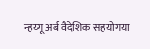न्हय्गू अर्ब वैदेशिक सहयोगया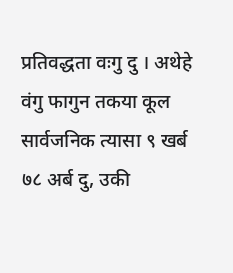प्रतिवद्धता वःगु दु । अथेहे वंगु फागुन तकया कूल सार्वजनिक त्यासा ९ खर्ब ७८ अर्ब दु, उकी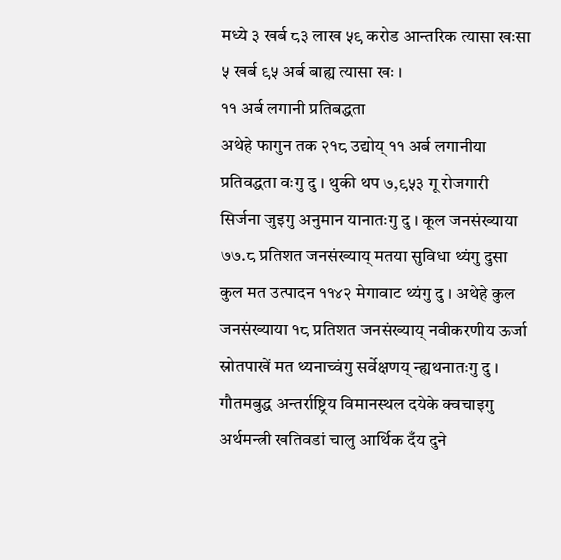मध्ये ३ खर्ब ८३ लाख ५९ करोड आन्तरिक त्यासा खःसा ५ खर्ब ९५ अर्ब बाह्य त्यासा खः ।
११ अर्ब लगानी प्रतिबद्धता
अथेहे फागुन तक २१८ उद्योय् ११ अर्ब लगानीया प्रतिवद्धता वःगु दु । थुकी थप ७,९५३ गू रोजगारी सिर्जना जुइगु अनुमान यानातःगु दु । कूल जनसंख्याया ७७.८ प्रतिशत जनसंख्याय् मतया सुविधा थ्यंगु दुसा कुल मत उत्पादन ११४२ मेगावाट थ्यंगु दु । अथेहे कुल जनसंख्याया १८ प्रतिशत जनसंख्याय् नवीकरणीय ऊर्जा स्रोतपाखें मत थ्यनाच्वंगु सर्वेक्षणय् न्ह्यथनातःगु दु ।
गौतमबुद्ध अन्तर्राष्ट्रिय विमानस्थल दयेके क्वचाइगु
अर्थमन्त्री खतिवडां चालु आर्थिक दँय दुने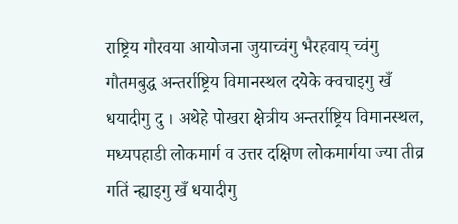राष्ट्रिय गौरवया आयोजना जुयाच्वंगु भैरहवाय् च्वंगु गौतमबुद्ध अन्तर्राष्ट्रिय विमानस्थल दयेके क्वचाइगु खँ धयादीगु दु । अथेहे पोखरा क्षेत्रीय अन्तर्राष्ट्रिय विमानस्थल, मध्यपहाडी लोकमार्ग व उत्तर दक्षिण लोकमार्गया ज्या तीव्र गतिं न्ह्याइगु खँ धयादीगु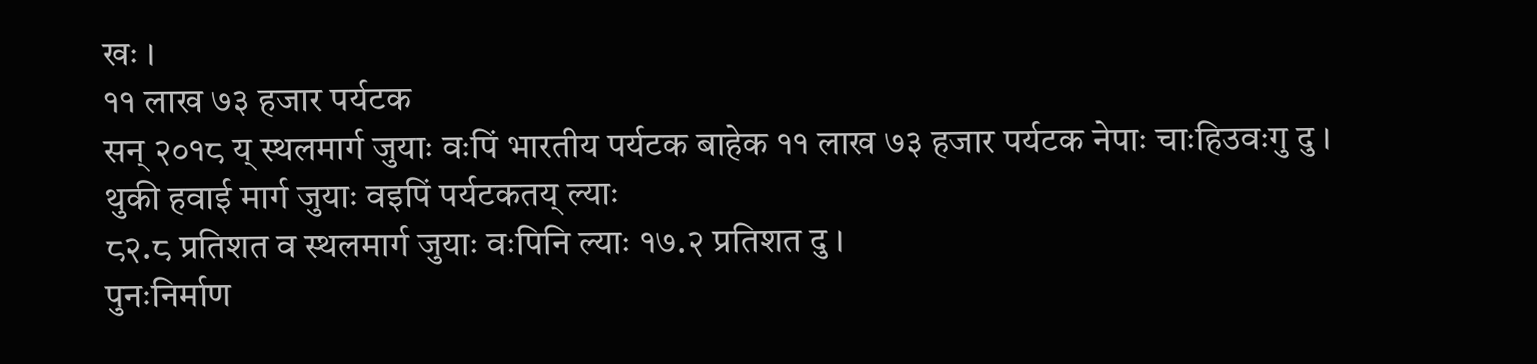खः ।
११ लाख ७३ हजार पर्यटक
सन् २०१८ य् स्थलमार्ग जुयाः वःपिं भारतीय पर्यटक बाहेक ११ लाख ७३ हजार पर्यटक नेपाः चाःहिउवःगु दु । थुकी हवाई मार्ग जुयाः वइपिं पर्यटकतय् ल्याः
८२.८ प्रतिशत व स्थलमार्ग जुयाः वःपिनि ल्याः १७.२ प्रतिशत दु ।
पुनःनिर्माण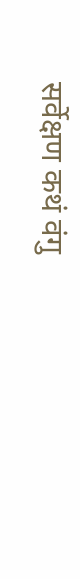सर्वेक्षण कथं वंगु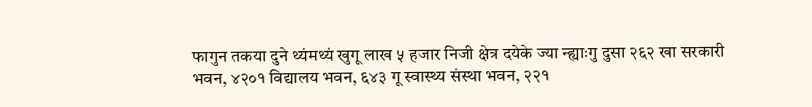फागुन तकया दुने थ्यंमथ्यं खुगू लाख ५ हजार निजी क्षेत्र दयेके ज्या न्ह्याःगु दुसा २६२ खा सरकारी भवन, ४२०१ विद्यालय भवन, ६४३ गू स्वास्थ्य संस्था भवन, २२१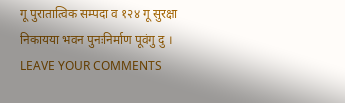गू पुरातात्विक सम्पदा व १२४ गू सुरक्षा निकायया भवन पुनःनिर्माण पूवंगु दु ।
LEAVE YOUR COMMENTS